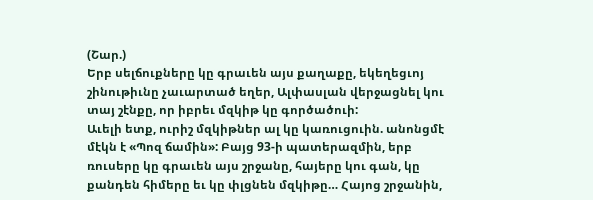(Շար.)
Երբ սելճուքները կը գրաւեն այս քաղաքը, եկեղեցւոյ շինութիւնը չաւարտած եղեր, Ալփասլան վերջացնել կու տայ շէնքը, որ իբրեւ մզկիթ կը գործածուի:
Աւելի ետք, ուրիշ մզկիթներ ալ կը կառուցուին. անոնցմէ մէկն է «Պոզ ճամին»: Բայց 93-ի պատերազմին, երբ ռուսերը կը գրաւեն այս շրջանը, հայերը կու գան, կը քանդեն հիմերը եւ կը փլցնեն մզկիթը… Հայոց շրջանին,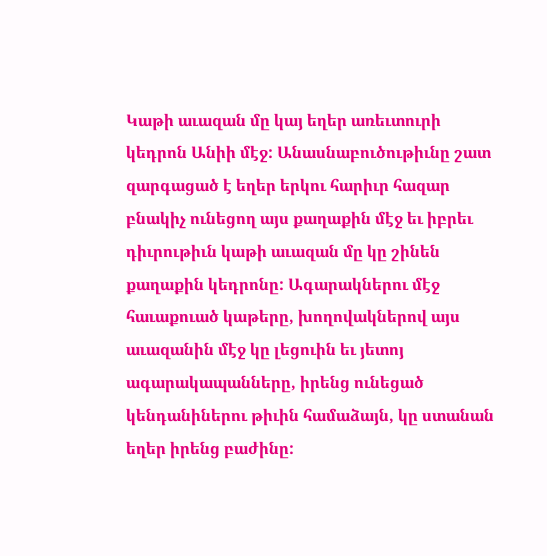Կաթի աւազան մը կայ եղեր առեւտուրի կեդրոն Անիի մէջ: Անասնաբուծութիւնը շատ զարգացած է եղեր երկու հարիւր հազար բնակիչ ունեցող այս քաղաքին մէջ եւ իբրեւ դիւրութիւն կաթի աւազան մը կը շինեն քաղաքին կեդրոնը: Ագարակներու մէջ հաւաքուած կաթերը, խողովակներով այս աւազանին մէջ կը լեցուին եւ յետոյ ագարակապանները, իրենց ունեցած կենդանիներու թիւին համաձայն, կը ստանան եղեր իրենց բաժինը: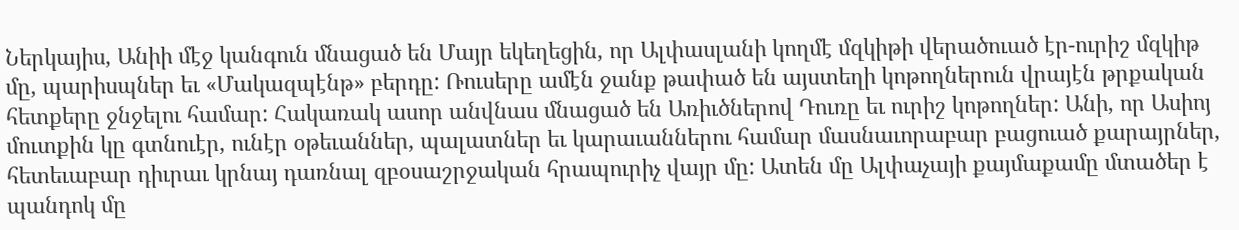Ներկայիս, Անիի մէջ կանգուն մնացած են Մայր եկեղեցին, որ Ալփասլանի կողմէ մզկիթի վերածուած էր-ուրիշ մզկիթ մը, պարիսպներ եւ «Մակազպէնթ» բերդը: Ռուսերը ամէն ջանք թափած են այստեղի կոթողներուն վրայէն թրքական հետքերը ջնջելու համար: Հակառակ ասոր անվնաս մնացած են Առիւծներով Դուռը եւ ուրիշ կոթողներ: Անի, որ Ասիոյ մուտքին կը գտնուէր, ունէր օթեւաններ, պալատներ եւ կարաւաններու համար մասնաւորաբար բացուած քարայրներ, հետեւաբար դիւրաւ կրնայ դառնալ զբօսաշրջական հրապուրիչ վայր մը: Ատեն մը Ալփաչայի քայմաքամը մտածեր է պանդոկ մը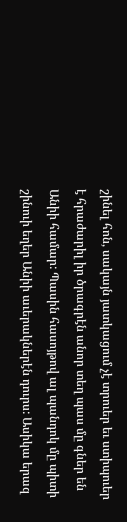շինել հոն, սակայն յատկացում չէ տրուեր եւ ստիպուեր է հրաժարիլ իր ծրագրէն անոր տեղ պաս մը գներ են Անիի համար: Պասին հասոյթով ալ պանդոկ մը պիտի շինուի եղեր Անիի աւերակներէն դուրս: Ասիկա երազ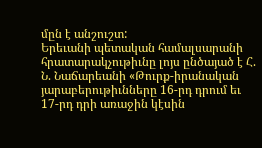մըն է անշուշտ:
Երեւանի պետական համալսարանի հրատարակչութիւնը լոյս ընծայած է Հ. Ն. Նաճարեանի «Թուրք-իրանական յարաբերութիւնները 16-րդ դրում եւ 17-րդ դրի առաջին կէսին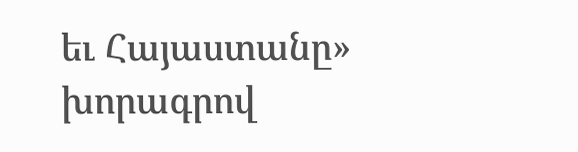եւ Հայաստանը» խորագրով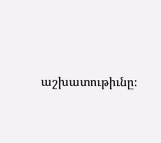աշխատութիւնը։